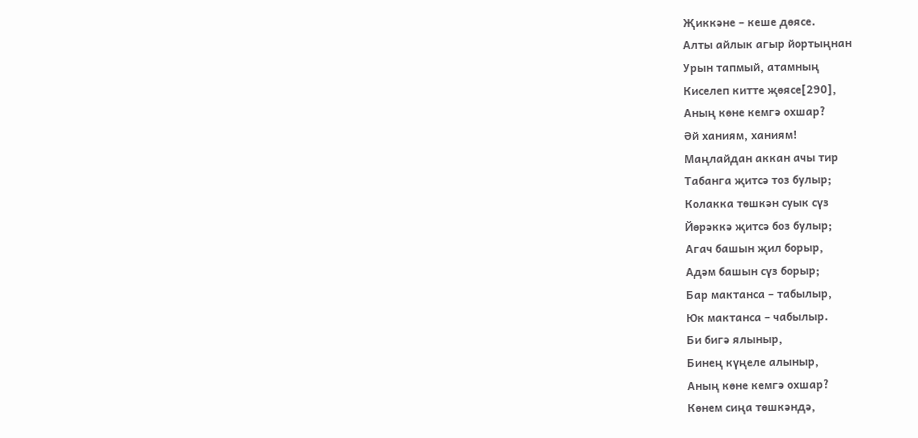Җиккәне – кеше дөясе.
Алты айлык агыр йортыңнан
Урын тапмый, атамның
Киселеп китте җөясе[290],
Аның көне кемгә охшар?
Әй ханиям, ханиям!
Маңлайдан аккан ачы тир
Табанга җитсә тоз булыр;
Колакка төшкән суык сүз
Йөрәккә җитсә боз булыр;
Агач башын җил борыр,
Адәм башын сүз борыр;
Бар мактанса – табылыр,
Юк мактанса – чабылыр.
Би бигә ялыныр,
Бинең күңеле алыныр,
Аның көне кемгә охшар?
Көнем сиңа төшкәндә,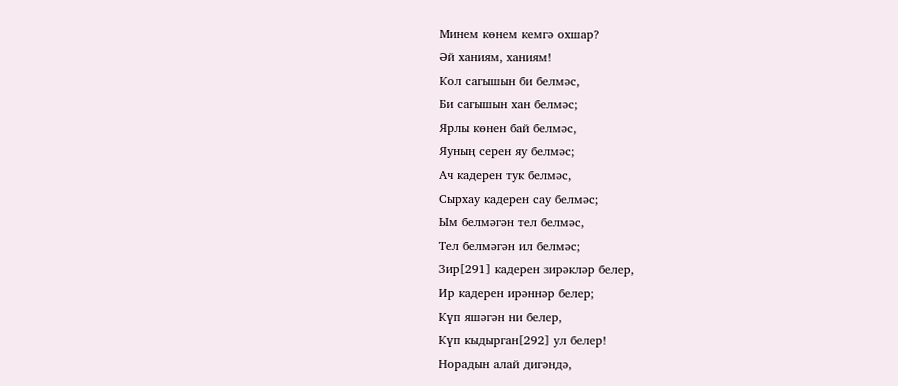Минем көнем кемгә охшар?
Әй ханиям, ханиям!
Кол сагышын би белмәс,
Би сагышын хан белмәс;
Ярлы көнен бай белмәс,
Яуның серен яу белмәс;
Ач кадерен тук белмәс,
Сырхау кадерен сау белмәс;
Ым белмәгән тел белмәс,
Тел белмәгән ил белмәс;
Зир[291] кадерен зирәкләр белер,
Ир кадерен ирәннәр белер;
Күп яшәгән ни белер,
Күп кыдырган[292] ул белер!
Норадын алай дигәндә,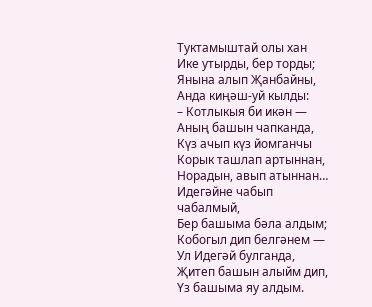Туктамыштай олы хан
Ике утырды, бер торды;
Янына алып Җанбайны,
Анда киңәш-уй кылды:
– Котлыкыя би икән —
Аның башын чапканда,
Күз ачып күз йомганчы
Корык ташлап артыннан,
Норадын, авып атыннан…
Идегәйне чабып чабалмый,
Бер башыма бәла алдым;
Кобогыл дип белгәнем —
Ул Идегәй булганда,
Җитеп башын алыйм дип,
Үз башыма яу алдым.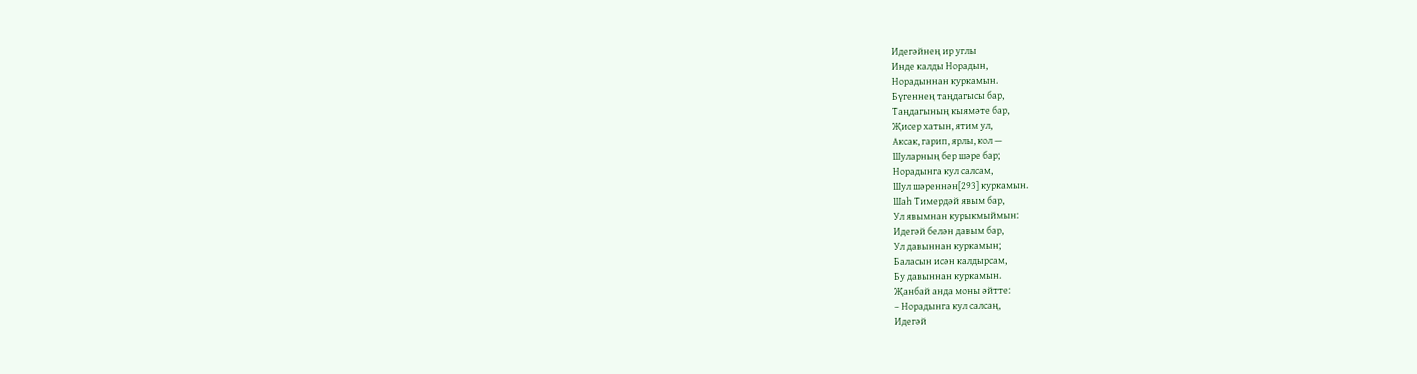Идегәйнең ир углы
Инде калды Норадын,
Норадыннан куркамын.
Бүгеннең таңдагысы бар,
Таңдагының кыямәте бар,
Җисер хатын, ятим ул,
Аксак, гарип, ярлы, кол —
Шуларның бер шәре бар;
Норадынга кул салсам,
Шул шәреннән[293] куркамын.
Шаһ Тимердәй явым бар,
Ул явымнан курыкмыймын:
Идегәй белән давым бар,
Ул давыннан куркамын;
Баласын исән калдырсам,
Бу давыннан куркамын.
Җанбай анда моны әйтте:
– Норадынга кул салсаң,
Идегәй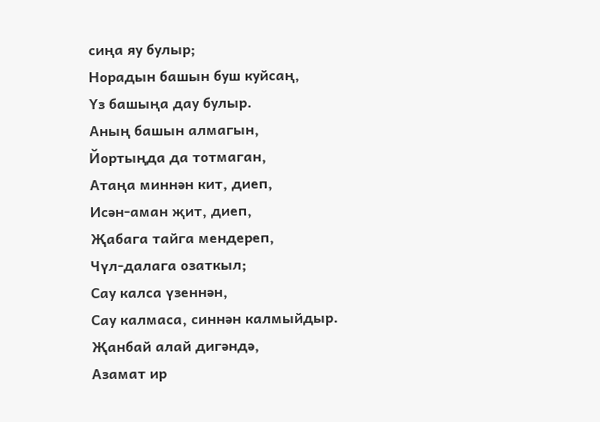сиңа яу булыр;
Норадын башын буш куйсаң,
Үз башыңа дау булыр.
Аның башын алмагын,
Йортыңда да тотмаган,
Атаңа миннән кит, диеп,
Исән-аман җит, диеп,
Җабага тайга мендереп,
Чүл-далага озаткыл;
Сау калса үзеннән,
Сау калмаса, синнән калмыйдыр.
Җанбай алай дигәндә,
Азамат ир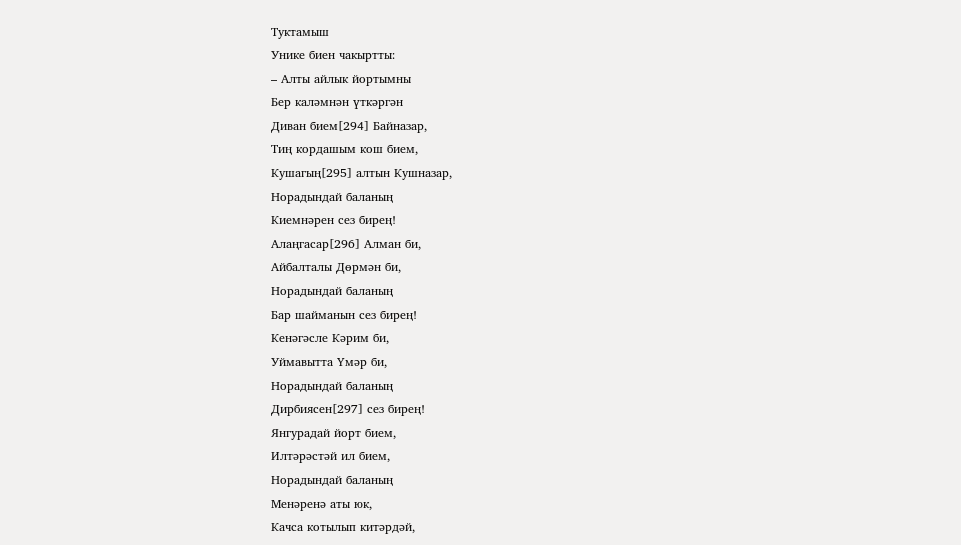Туктамыш
Унике биен чакыртты:
– Алты айлык йортымны
Бер каләмнән үткәргән
Диван бием[294] Байназар,
Тиң кордашым кош бием,
Кушагың[295] алтын Кушназар,
Норадындай баланың
Киемнәрен сез бирең!
Алаңгасар[296] Алман би,
Айбалталы Дөрмән би,
Норадындай баланың
Бар шайманын сез бирең!
Кенәгәсле Кәрим би,
Уймавытта Үмәр би,
Норадындай баланың
Дирбиясен[297] сез бирең!
Янгурадай йорт бием,
Илтәрәстәй ил бием,
Норадындай баланың
Менәренә аты юк,
Качса котылып китәрдәй,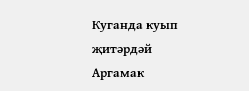Куганда куып җитәрдәй
Аргамак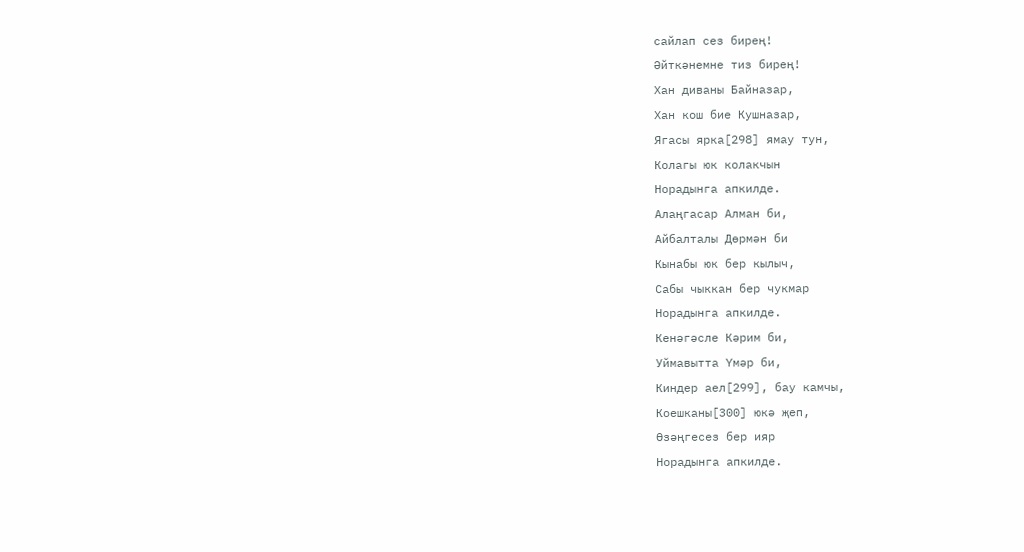сайлап сез бирең!
Әйткәнемне тиз бирең!
Хан диваны Байназар,
Хан кош бие Кушназар,
Ягасы ярка[298] ямау тун,
Колагы юк колакчын
Норадынга апкилде.
Алаңгасар Алман би,
Айбалталы Дөрмән би
Кынабы юк бер кылыч,
Сабы чыккан бер чукмар
Норадынга апкилде.
Кенәгәсле Кәрим би,
Уймавытта Үмәр би,
Киндер аел[299], бау камчы,
Коешканы[300] юкә җеп,
Өзәңгесез бер ияр
Норадынга апкилде.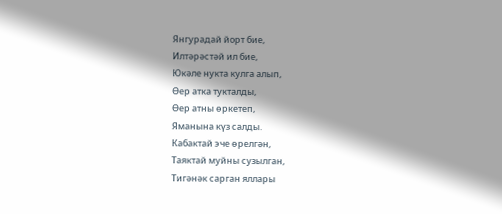Янгурадай йорт бие,
Илтәрәстәй ил бие,
Юкәле нукта кулга алып,
Өер атка тукталды,
Өер атны өркетеп,
Яманына күз салды.
Кабактай эче өрелгән,
Таяктай муйны сузылган,
Тигәнәк сарган яллары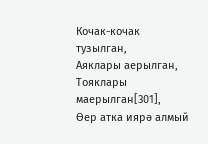Кочак-кочак тузылган,
Аяклары аерылган,
Тояклары маерылган[301],
Өер атка иярә алмый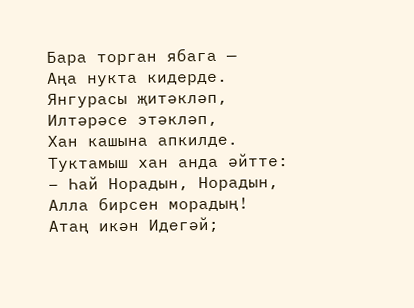Бара торган ябага —
Аңа нукта кидерде.
Янгурасы җитәкләп,
Илтәрәсе этәкләп,
Хан кашына апкилде.
Туктамыш хан анда әйтте:
– Һай Норадын, Норадын,
Алла бирсен морадың!
Атаң икән Идегәй;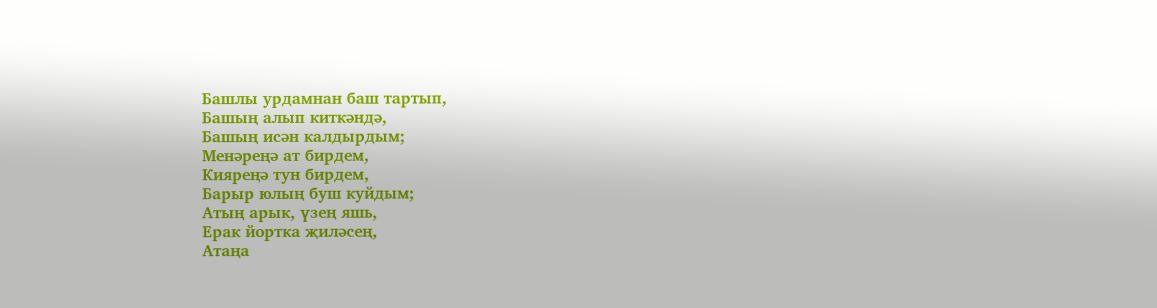Башлы урдамнан баш тартып,
Башың алып киткәндә,
Башың исән калдырдым;
Менәреңә ат бирдем,
Кияреңә тун бирдем,
Барыр юлың буш куйдым;
Атың арык, үзең яшь,
Ерак йортка җиләсең,
Атаңа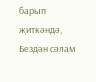барып җиткәндә,
Бездән сәлам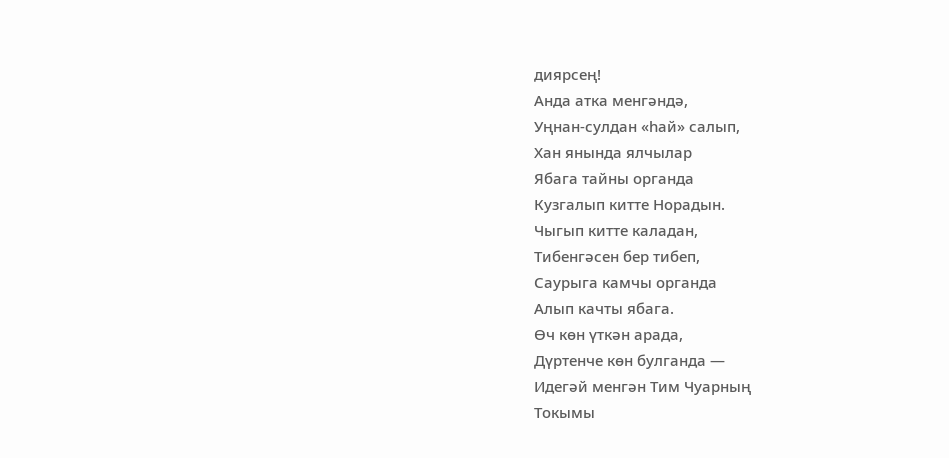диярсең!
Анда атка менгәндә,
Уңнан-сулдан «һай» салып,
Хан янында ялчылар
Ябага тайны органда
Кузгалып китте Норадын.
Чыгып китте каладан,
Тибенгәсен бер тибеп,
Саурыга камчы органда
Алып качты ябага.
Өч көн үткән арада,
Дүртенче көн булганда —
Идегәй менгән Тим Чуарның
Токымы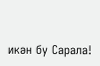икән бу Сарала!